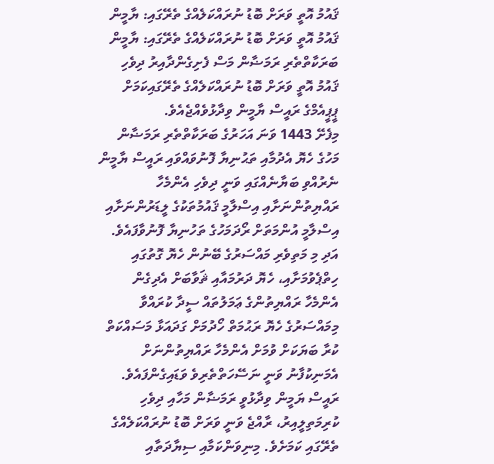ޤައުމު އޮތީ ވަރަށް ބޮޑު ނުރައްކަލެއްގެ ތެރޭގައި: ޔާމީން
ޤައުމު އޮތީ ވަރަށް ބޮޑު ނުރައްކަލެއްގެ ތެރޭގައި: ޔާމީން
ބަރަކާތްތެރި ރަމަޟާން މަސް ފެށިގެންދާއިރު ދިވެހި ޤައުމު އޮތީ ވަރަށް ބޮޑު ނުރައްކަލެއްގެ ތެރޭގައިކަމަށް ޕީޕީއެމްގެ ރައީސް ޔާމީން ވިދާޅުވެއްޖެއެވެ.
މިފެށޭ 1443 ވަނަ އަހަރުގެ ބަރަކާތްތެރި ރަމަޟާން މަހުގެ ހެޔޮ އެދުމާއި ތަޙުނިޔާ ފޮނުވައްވައި ރައީސް ޔާމީން ނެރުއްވި ބަޔާނެއްގައި ވަނީ ދިވެހި އެންމެހާ ރައްޔިތުންނަށާއި އިސްލާމީ ޤައުމުތަކުގެ ލީޑަރުންނަށާއި އިސްލާމީ އުންމަތަށް ރޯދަމަހުގެ ތަހުނިޔާ ފޮނުވާފައެވެ. އަދި މި މަތިވެރި މައްސަރުގެ ބޭނުން ހެޔޮ ގޮތުގައި ހިތްޕެވުމަށާއި، ހެޔޮ ދަރުމައާއި ޘަވާބަށް އެދިގެން އެންމެހާ ރައްޔިތުންގެ ޢަމަލުތައް ސީދާ ކުރައްވާ މިމައްސަރުގެ ހެޔޮ ރަޙުމަތް ހޯދުމަށް ގަދައަޅާ މަސައްކަތް ކުރާ ބަޔަކަށް ވުމަށް އެންމެހާ ރައްޔިތުންނަށް އެމަނިކުފާނު ވަނީ ނަސޭހަތްތެރިވެ ވަޑައިގެންފައެވެ.
ރައީސް ޔަމީން ވިދާޅުވީ ރަމަޟާން މަހާއި ދިވެހި ކުރިމަތިލީއިރު، ރާއްޖެ ވަނީ ވަރަށް ބޮޑު ނުރައްކަލެއްގެ ތެރޭގައި ކަމަށެވެ. މިނިވަންކަމާއި ސިޔާދަތާއި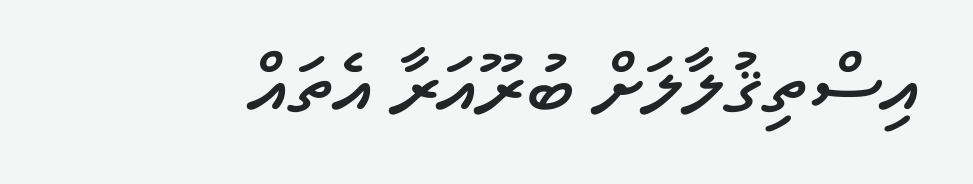އިސްތިޤުލާލަށް ބުރޫއަރާ އެތައް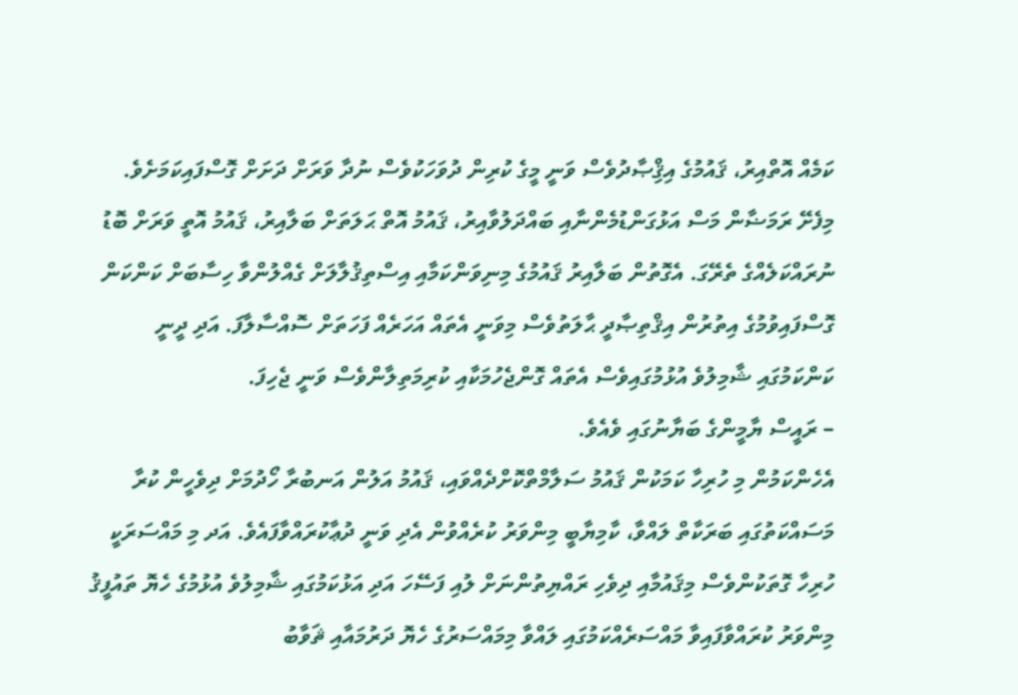ކަމެއް އޮތްއިރު، ޤައުމުގެ އިޤްިޞާދުވެސް ވަނީ މީގެ ކުރިން ދުވަހަކުވެސް ނުދާ ވަރަށް ދަށަށް ގޮސްފައިކަމަށެވެ.
މިފެށޭ ރަމަޟާން މަސް އަޅުގަންޑުމެންނާއި ބައްދަލުވާއިރު، ޤައުމު އޮތް ޙަލަތަށް ބަލާއިރު، ޤައުމު އޮތީ ވަރަށް ބޮޑު ނުރައްކަލެއްގެ ތެރޭގަ. އެގޮތުން ބަލާއިރު ޤައުމުގެ މިނިވަންކަމާއި އިސްތިޤުލާލަށް ގެއްލުންވާ ހިސާބަށް ކަންކަން ގޮސްފައިވުމުގެ އިތުރުން އިޤްތިޞާދީ ޙާލަތުވެސް މިވަނީ އެތައް އަހަރެއް ފަހަތަށް ސޮއްސާލާފަ. އަދި ދީނީ ކަންކަމުގައި ޝާމިލުވެ އުޅުމުގައިވެސް އެތައް ގޮންޖެހުމަކާއި ކުރިމަތިލާންވެސް ވަނީ ޖެހިފަ.
– ރައީސް ޔާމީންގެ ބަޔާނުގައި ވެއެވެ.
އެހެންކަމުން މި ހުރިހާ ކަމަކުން ޤައުމު ސަލާމްތްކޮށްދެއްވައި، ޤައުމު އަލުން އަނބުރާ ހޯދުމަށް ދިވެހީން ކުރާ މަސައްކަތުގައި ބަރަކާތް ލައްވާ، ކާމިޔާބީ މިންވަރު ކުރެއްވުން އެދި ވަނީ ދުޢާކުރައްވާފައެވެ. އަދ މި މައްސަރަކީ ހުރިހާ ގޮތަކުންވެސް މިޤައުމާއި ދިވެހި ރައްޔިތުންނަށް ލުއި ފަސޭހަ އަދި އަޅުކަމުގައި ޝާމިލުވެ އުޅުމުގެ ހެޔޮ ތައުފީޤު މިންވަރު ކުރައްވާފައިވާ މައްސަރެއްކަމުގައި ލައްވާ މިމައްސަރުގެ ހެޔޮ ދަރުމައާއި ޘަވާބު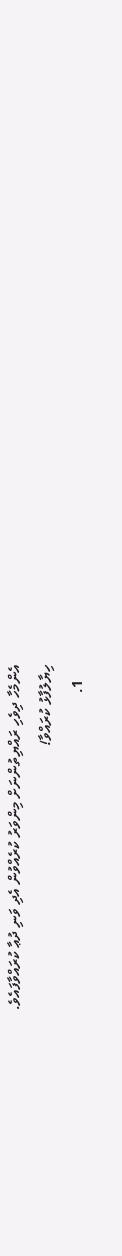އެންމެހާ ދިވެހި ރައްޔިތުންނަށް މިންވަރު ކުރެއްވުން އެދި ވަނި ދުޢާ ކުރައްވާފައެވެ.
ހިޔާލުފާޅު ކުރައްވާ!
    1.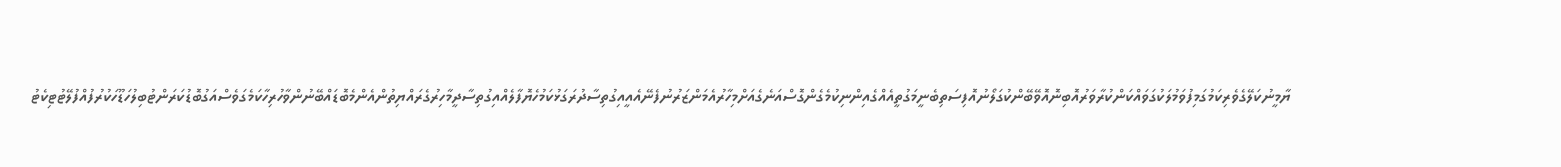ޔާމީނުކަލޭގެވެރިކަމުގަމިފުވަމުލަކުގަވައްކަންކުރާވަރުއޮބިނޮއޮވޭބޭންކުގަލޯނުއޮފިސަތިބެނީމަގުތީއެއްގެއިންނިކުމެގެންގޮސްއަނެގެއަށްމިހާރުއެމަންޒަރުނުފެނޭއެއީއިގުތިސާދުރަގަޅުކަމުހެޔޮފާލެއްއިގުތިސާދީމާހިރުގެރައްޔިތުންއެންމެބޮޑައްބޭނުންވާހުރިހާކަމެގަވެސްއަގުބޮޑުކަރަންޓުބިލުހަޑޫހަކުރުފުއްފުލޭޓުޓިކެޓު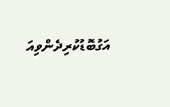އަގުބޮޑުކުރިދެންވިއަ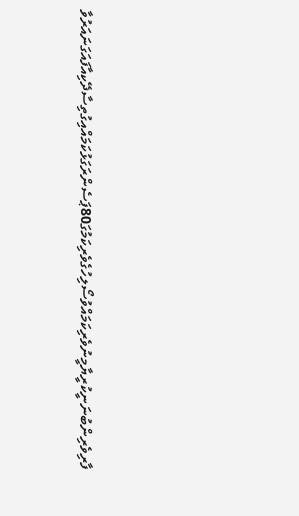ފާރިވެރިންބުނަނީކުރީޔާމީނުވެރިކަމައްވުސޯލިހުގެވެރިކަމުގަ80ޕަސެންރަގަޅުކަމައްއިގުތިސާދޭކިއާފައަގަނައަރުވާ